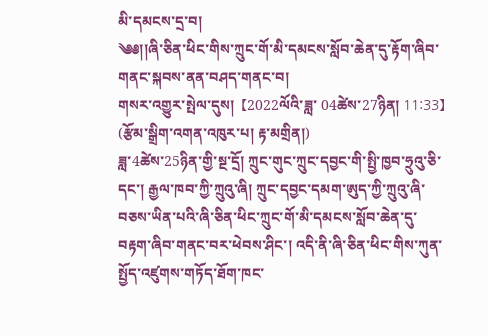མི་དམངས་དྲ་བ།
༄༅།།ཞི་ཅིན་ཕིང་གིས་ཀྲུང་གོ་མི་དམངས་སློབ་ཆེན་དུ་རྟོག་ཞིབ་གནང་སྐབས་ནན་བཤད་གནང་བ།
གསར་འགྱུར་སྤེལ་དུས།  【2022ལོའི་ཟླ་ 04ཚེས་27ཉིན། 11:33】   (རྩོམ་སྒྲིག་འགན་འཁུར་པ། རྟ་མགྲིན།)
ཟླ་4ཚེས་25ཉིན་གྱི་སྔ་དྲོ། ཀྲུང་གུང་ཀྲུང་དབྱང་གི་སྤྱི་ཁྱབ་ཧྲུའུ་ཅི་དང་། རྒྱལ་ཁབ་ཀྱི་ཀྲུའུ་ཞི། ཀྲུང་དབྱང་དམག་ཨུད་ཀྱི་ཀྲུའུ་ཞི་བཅས་ཡིན་པའི་ཞི་ཅིན་ཕིང་ཀྲུང་གོ་མི་དམངས་སློབ་ཆེན་དུ་བརྟག་ཞིབ་གནང་བར་ཕེབས་ཤིང་། འདི་ནི་ཞི་ཅིན་ཕིང་གིས་ཀུན་སྤྱོད་འཛུགས་གཏོད་ཐོག་ཁང་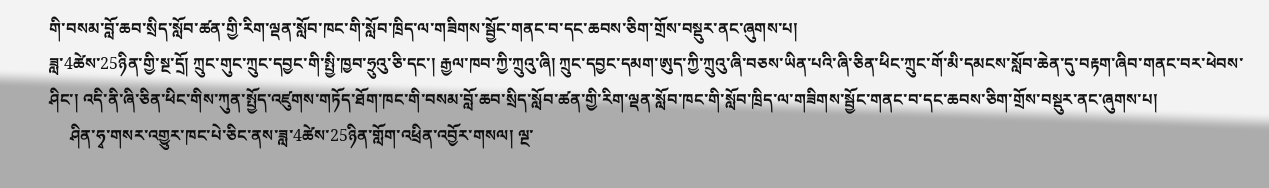གི་བསམ་བློ་ཆབ་སྲིད་སློབ་ཚན་གྱི་རིག་ལྡན་སློབ་ཁང་གི་སློབ་ཁྲིད་ལ་གཟིགས་སྦྱོང་གནང་བ་དང་ཆབས་ཅིག་གྲོས་བསྡུར་ནང་ཞུགས་པ།
ཟླ་4ཚེས་25ཉིན་གྱི་སྔ་དྲོ། ཀྲུང་གུང་ཀྲུང་དབྱང་གི་སྤྱི་ཁྱབ་ཧྲུའུ་ཅི་དང་། རྒྱལ་ཁབ་ཀྱི་ཀྲུའུ་ཞི། ཀྲུང་དབྱང་དམག་ཨུད་ཀྱི་ཀྲུའུ་ཞི་བཅས་ཡིན་པའི་ཞི་ཅིན་ཕིང་ཀྲུང་གོ་མི་དམངས་སློབ་ཆེན་དུ་བརྟག་ཞིབ་གནང་བར་ཕེབས་ཤིང་། འདི་ནི་ཞི་ཅིན་ཕིང་གིས་ཀུན་སྤྱོད་འཛུགས་གཏོད་ཐོག་ཁང་གི་བསམ་བློ་ཆབ་སྲིད་སློབ་ཚན་གྱི་རིག་ལྡན་སློབ་ཁང་གི་སློབ་ཁྲིད་ལ་གཟིགས་སྦྱོང་གནང་བ་དང་ཆབས་ཅིག་གྲོས་བསྡུར་ནང་ཞུགས་པ།
     ཤིན་ཧྭ་གསར་འགྱུར་ཁང་པེ་ཅིང་ནས་ཟླ་4ཚེས་25ཉིན་གློག་འཕྲིན་འབྱོར་གསལ། ལྔ་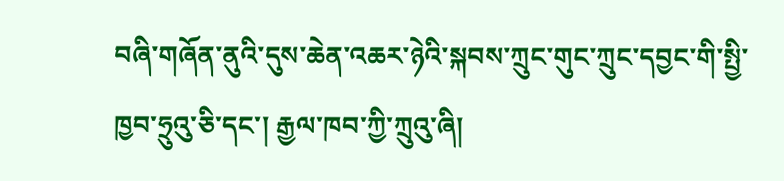བཞི་གཞོན་ནུའི་དུས་ཆེན་འཆར་ཉེའི་སྐབས་ཀྲུང་གུང་ཀྲུང་དབྱང་གི་སྤྱི་ཁྱབ་ཧྲུའུ་ཅི་དང་། རྒྱལ་ཁབ་ཀྱི་ཀྲུའུ་ཞི།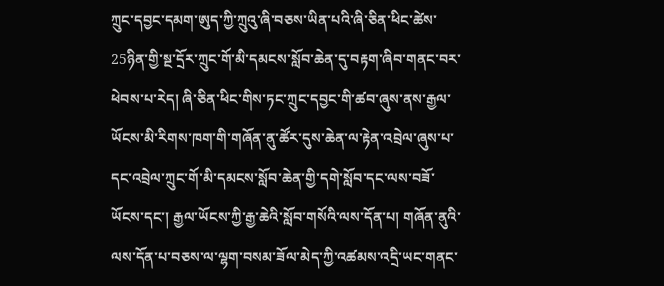ཀྲུང་དབྱང་དམག་ཨུད་ཀྱི་ཀྲུའུ་ཞི་བཅས་ཡིན་པའི་ཞི་ཅིན་ཕིང་ཚེས་25ཉིན་གྱི་སྔ་དྲོར་ཀྲུང་གོ་མི་དམངས་སློབ་ཆེན་དུ་བརྟག་ཞིབ་གནང་བར་ཕེབས་པ་རེད། ཞི་ཅིན་ཕིང་གིས་ཏང་ཀྲུང་དབྱང་གི་ཚབ་ཞུས་ནས་རྒྱལ་ཡོངས་མི་རིགས་ཁག་གི་གཞོན་ནུ་ཚོར་དུས་ཆེན་ལ་རྟེན་འབྲེལ་ཞུས་པ་དང་འབྲེལ་ཀྲུང་གོ་མི་དམངས་སློབ་ཆེན་གྱི་དགེ་སློབ་དང་ལས་བཟོ་ཡོངས་དང་། རྒྱལ་ཡོངས་ཀྱི་རྒྱ་ཆེའི་སློབ་གསོའི་ལས་དོན་པ། གཞོན་ནུའི་ལས་དོན་པ་བཅས་ལ་ལྷག་བསམ་ཟོལ་མེད་ཀྱི་འཚམས་འདྲི་ཡང་གནང་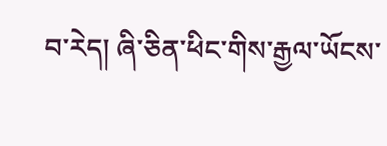བ་རེད། ཞི་ཅིན་ཕིང་གིས་རྒྱལ་ཡོངས་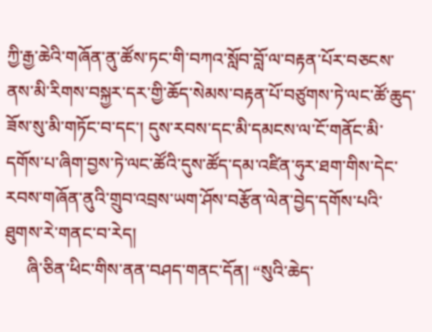ཀྱི་རྒྱ་ཆེའི་གཞོན་ནུ་ཚོས་ཏང་གི་བཀའ་སློབ་བློ་ལ་བརྟན་པོར་བཅངས་ནས་མི་རིགས་བསྐྱར་དར་གྱི་ཆོད་སེམས་བརྟན་པོ་བཙུགས་ཏེ་ལང་ཚོ་ཆུད་ཟོས་སུ་མི་གཏོང་བ་དང་། དུས་རབས་དང་མི་དམངས་ལ་ངོ་གནོང་མི་དགོས་པ་ཞིག་བྱས་ཏེ་ལང་ཚོའི་དུས་ཚོད་དམ་འཛིན་ཧུར་ཐག་གིས་དེང་རབས་གཞོན་ནུའི་གྲུབ་འབྲས་ཡག་ཤོས་བརྩོན་ལེན་བྱེད་དགོས་པའི་ཐུགས་རེ་གནང་བ་རེད།
     ཞི་ཅིན་ཕིང་གིས་ནན་བཤད་གནང་དོན། “སུའི་ཆེད་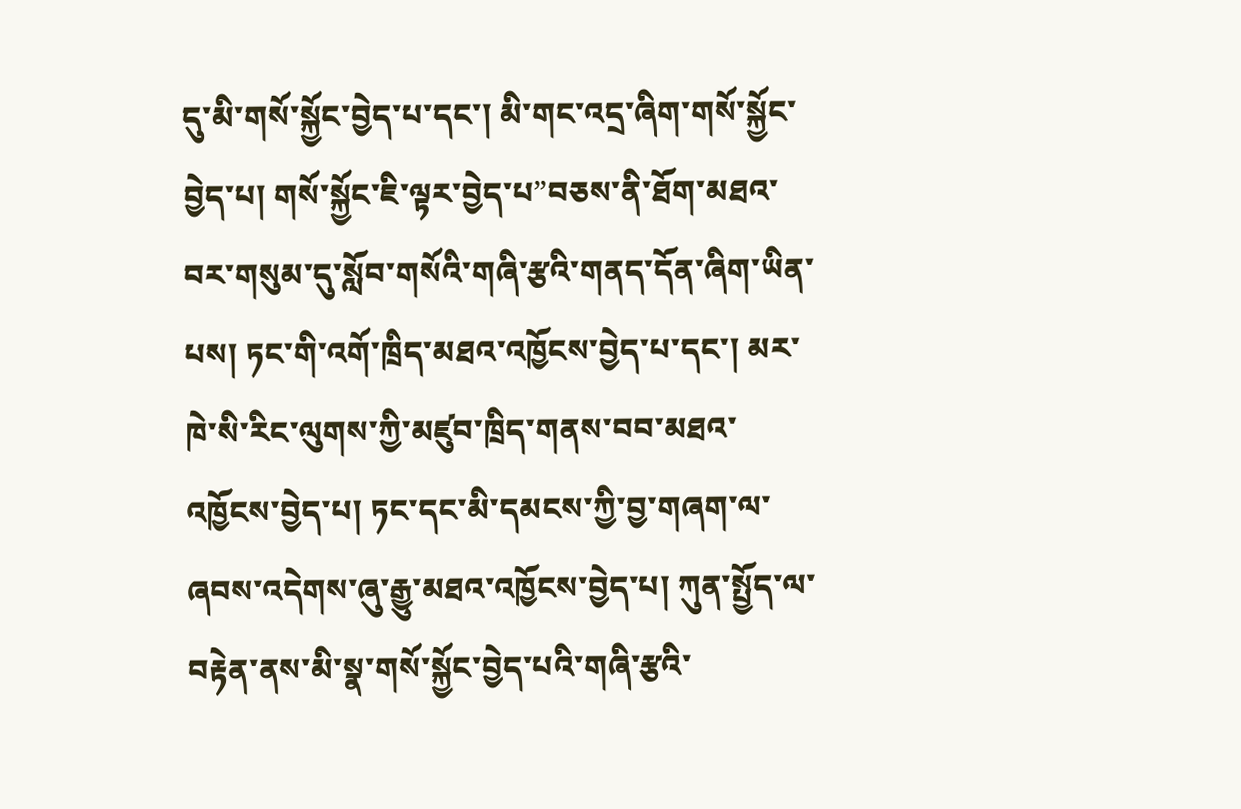དུ་མི་གསོ་སྐྱོང་བྱེད་པ་དང་། མི་གང་འདྲ་ཞིག་གསོ་སྐྱོང་བྱེད་པ། གསོ་སྐྱོང་ཇི་ལྟར་བྱེད་པ”བཅས་ནི་ཐོག་མཐའ་བར་གསུམ་དུ་སློབ་གསོའི་གཞི་རྩའི་གནད་དོན་ཞིག་ཡིན་པས། ཏང་གི་འགོ་ཁྲིད་མཐའ་འཁྱོངས་བྱེད་པ་དང་། མར་ཁེ་སི་རིང་ལུགས་ཀྱི་མཛུབ་ཁྲིད་གནས་བབ་མཐའ་འཁྱོངས་བྱེད་པ། ཏང་དང་མི་དམངས་ཀྱི་བྱ་གཞག་ལ་ཞབས་འདེགས་ཞུ་རྒྱུ་མཐའ་འཁྱོངས་བྱེད་པ། ཀུན་སྤྱོད་ལ་བརྟེན་ནས་མི་སྣ་གསོ་སྐྱོང་བྱེད་པའི་གཞི་རྩའི་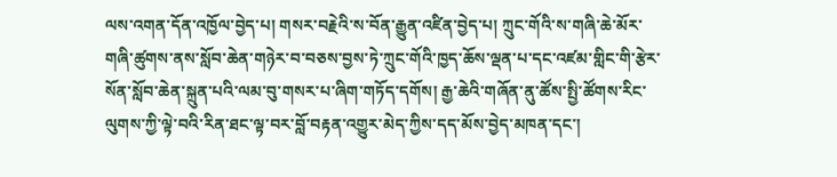ལས་འགན་དོན་འཁྱོལ་བྱེད་པ། གསར་བརྗེའི་ས་བོན་རྒྱུན་འཛིན་བྱེད་པ། ཀྲུང་གོའི་ས་གཞི་ཆེ་མོར་གཞི་ཚུགས་ནས་སློབ་ཆེན་གཉེར་བ་བཅས་བྱས་ཏེ་ཀྲུང་གོའི་ཁྱད་ཆོས་ལྡན་པ་དང་འཛམ་གླིང་གི་རྩེར་སོན་སློབ་ཆེན་སྐྲུན་པའི་ལམ་བུ་གསར་པ་ཞིག་གཏོད་དགོས། རྒྱ་ཆེའི་གཞོན་ནུ་ཚོས་སྤྱི་ཚོགས་རིང་ལུགས་ཀྱི་ལྟེ་བའི་རིན་ཐང་ལྟ་བར་བློ་བརྟན་འགྱུར་མེད་ཀྱིས་དད་མོས་བྱེད་མཁན་དང་།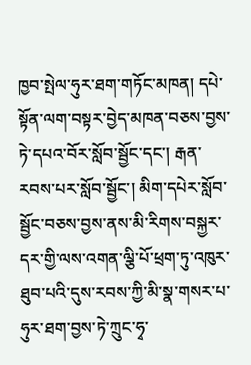ཁྱབ་སྤེལ་ཧུར་ཐག་གཏོང་མཁན། དཔེ་སྟོན་ལག་བསྟར་བྱེད་མཁན་བཅས་བྱས་ཏེ་དཔའ་བོར་སློབ་སྦྱོང་དང་། རྒན་རབས་པར་སློབ་སྦྱོང་། མིག་དཔེར་སློབ་སྦྱོང་བཅས་བྱས་ནས་མི་རིགས་བསྐྱར་དར་གྱི་ལས་འགན་ལྕི་པོ་ཕྲག་ཏུ་འཁུར་ཐུབ་པའི་དུས་རབས་ཀྱི་མི་སྣ་གསར་པ་ཧུར་ཐག་བྱས་ཏེ་ཀྲུང་ཧྭ་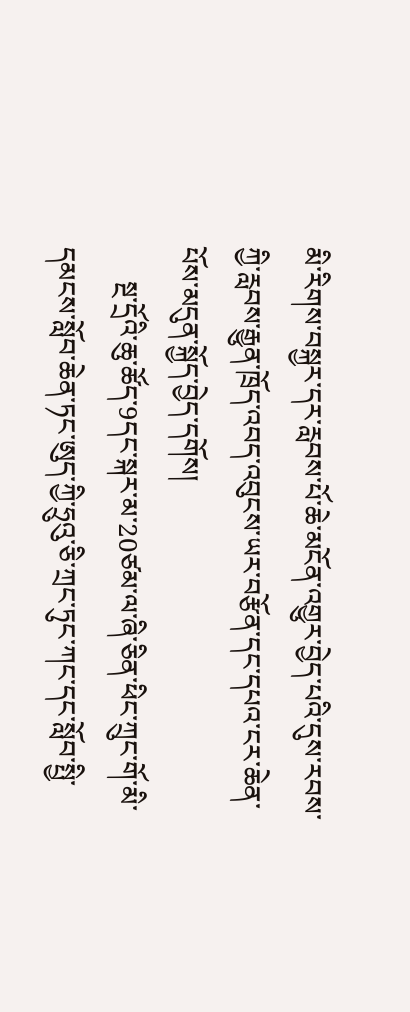མི་རིགས་བསྐྱར་དར་རླབས་པོ་ཆེ་མངོན་འགྱུར་བྱེད་པའི་དུས་རབས་ཀྱི་རླབས་རྒྱུན་ཁྲོད་འབད་འབུངས་ཡར་བརྩོན་དང་དཔའ་ངར་ཆེན་པོས་མདུན་སྐྱོད་བྱེད་དགོས།
     སྔ་དྲོའི་ཆུ་ཚོད་9དང་སྐར་མ་20ཙམ་ལ་ཞི་ཅིན་ཕིང་ཀྲུང་གོ་མི་དམངས་སློབ་ཆེན་ཏང་ཨུད་ཀྱི་ཧྲུའུ་ཅི་ཀྲང་ཏུང་ཀང་དང་སློབ་སྤྱི་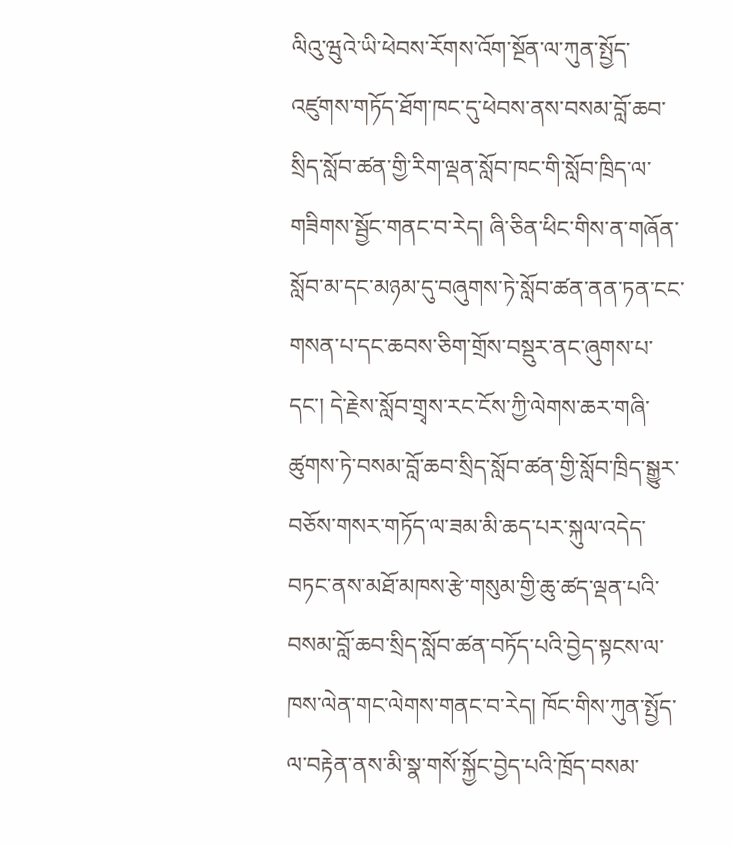ལིའུ་ཝུའེ་ཡི་ཕེབས་རོགས་འོག་སྔོན་ལ་ཀུན་སྤྱོད་འཛུགས་གཏོད་ཐོག་ཁང་དུ་ཕེབས་ནས་བསམ་བློ་ཆབ་སྲིད་སློབ་ཚན་གྱི་རིག་ལྡན་སློབ་ཁང་གི་སློབ་ཁྲིད་ལ་གཟིགས་སྦྱོང་གནང་བ་རེད། ཞི་ཅིན་ཕིང་གིས་ན་གཞོན་སློབ་མ་དང་མཉམ་དུ་བཞུགས་ཏེ་སློབ་ཚན་ནན་ཏན་ངང་གསན་པ་དང་ཆབས་ཅིག་གྲོས་བསྡུར་ནང་ཞུགས་པ་དང་། དེ་རྗེས་སློབ་གྲྭས་རང་ངོས་ཀྱི་ལེགས་ཆར་གཞི་ཚུགས་ཏེ་བསམ་བློ་ཆབ་སྲིད་སློབ་ཚན་གྱི་སློབ་ཁྲིད་སྒྱུར་བཅོས་གསར་གཏོད་ལ་ཟམ་མི་ཆད་པར་སྐུལ་འདེད་བཏང་ནས་མཐོ་མཁས་རྩེ་གསུམ་གྱི་ཆུ་ཚད་ལྡན་པའི་བསམ་བློ་ཆབ་སྲིད་སློབ་ཚན་བཏོད་པའི་བྱེད་སྟངས་ལ་ཁས་ལེན་གང་ལེགས་གནང་བ་རེད། ཁོང་གིས་ཀུན་སྤྱོད་ལ་བརྟེན་ནས་མི་སྣ་གསོ་སྐྱོང་བྱེད་པའི་ཁྲོད་བསམ་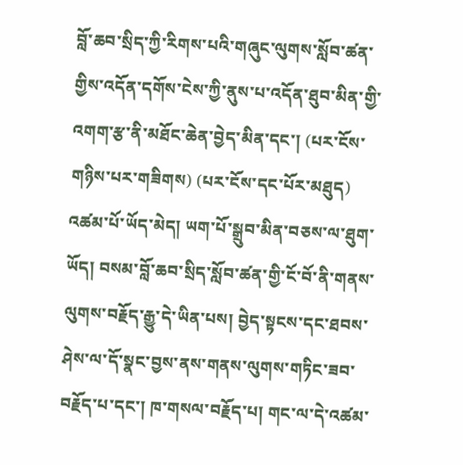བློ་ཆབ་སྲིད་ཀྱི་རིགས་པའི་གཞུང་ལུགས་སློབ་ཚན་གྱིས་འདོན་དགོས་ངེས་ཀྱི་ནུས་པ་འདོན་ཐུབ་མིན་གྱི་འགག་རྩ་ནི་མཐོང་ཆེན་བྱེད་མིན་དང་། (པར་ངོས་གཉིས་པར་གཟིགས) (པར་ངོས་དང་པོར་མཐུད) འཚམ་པོ་ཡོད་མེད། ཡག་པོ་སྒྲུབ་མིན་བཅས་ལ་ཐུག་ཡོད། བསམ་བློ་ཆབ་སྲིད་སློབ་ཚན་གྱི་ངོ་བོ་ནི་གནས་ལུགས་བརྗོད་རྒྱུ་དེ་ཡིན་པས། བྱེད་སྟངས་དང་ཐབས་ཤེས་ལ་དོ་སྣང་བྱས་ནས་གནས་ལུགས་གཏིང་ཟབ་བརྗོད་པ་དང་། ཁ་གསལ་བརྗོད་པ། གང་ལ་དེ་འཚམ་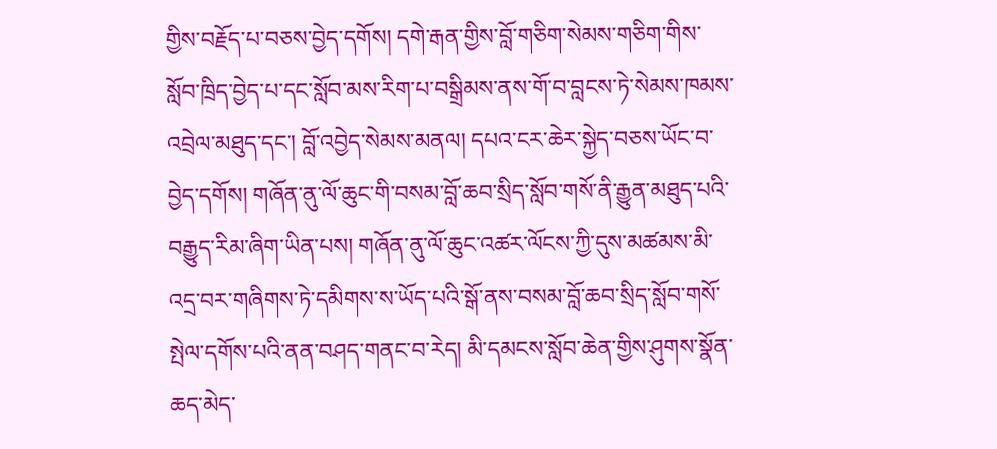གྱིས་བརྗོད་པ་བཅས་བྱེད་དགོས། དགེ་རྒན་གྱིས་བློ་གཅིག་སེམས་གཅིག་གིས་སློབ་ཁྲིད་བྱེད་པ་དང་སློབ་མས་རིག་པ་བསྒྲིམས་ནས་གོ་བ་བླངས་ཏེ་སེམས་ཁམས་འབྲེལ་མཐུད་དང་། བློ་འབྱེད་སེམས་མནལ། དཔའ་ངར་ཆེར་སྐྱེད་བཅས་ཡོང་བ་བྱེད་དགོས། གཞོན་ནུ་ལོ་ཆུང་གི་བསམ་བློ་ཆབ་སྲིད་སློབ་གསོ་ནི་རྒྱུན་མཐུད་པའི་བརྒྱུད་རིམ་ཞིག་ཡིན་པས། གཞོན་ནུ་ལོ་ཆུང་འཚར་ལོངས་ཀྱི་དུས་མཚམས་མི་འདྲ་བར་གཞིགས་ཏེ་དམིགས་ས་ཡོད་པའི་སྒོ་ནས་བསམ་བློ་ཆབ་སྲིད་སློབ་གསོ་སྤེལ་དགོས་པའི་ནན་བཤད་གནང་བ་རེད། མི་དམངས་སློབ་ཆེན་གྱིས་ཤུགས་སྣོན་ཆད་མེད་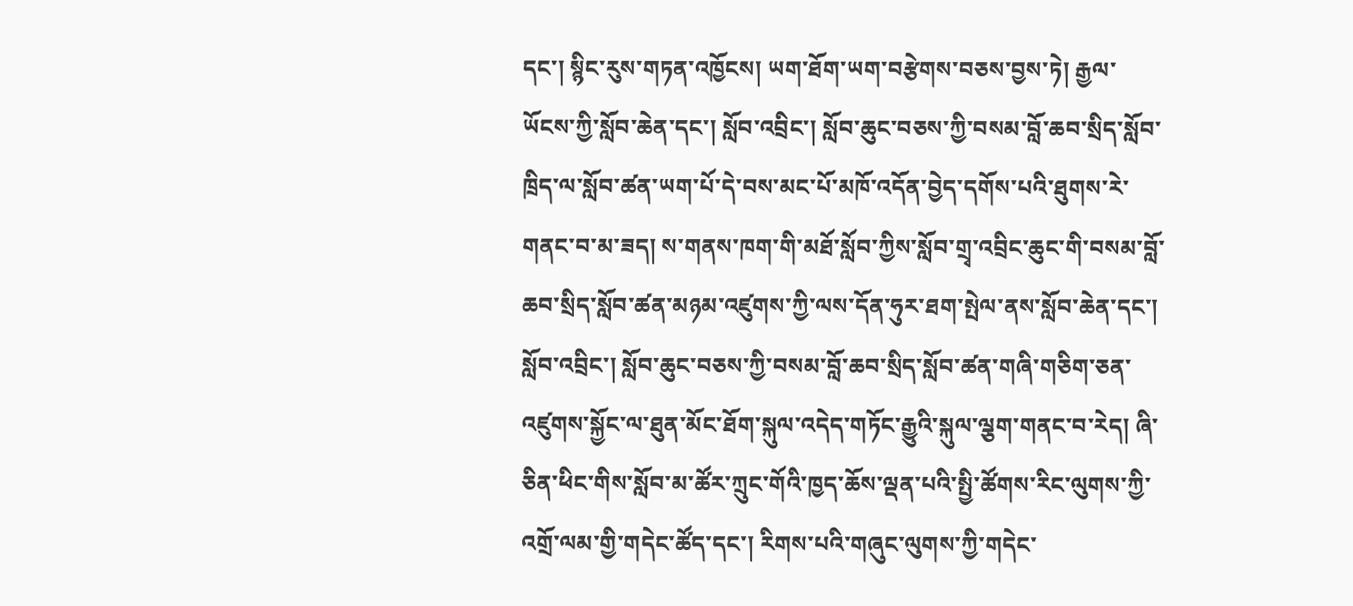དང་། སྙིང་རུས་གཏན་འཁྱོངས། ཡག་ཐོག་ཡག་བརྩེགས་བཅས་བྱས་ཏེ། རྒྱལ་ཡོངས་ཀྱི་སློབ་ཆེན་དང་། སློབ་འབྲིང་། སློབ་ཆུང་བཅས་ཀྱི་བསམ་བློ་ཆབ་སྲིད་སློབ་ཁྲིད་ལ་སློབ་ཚན་ཡག་པོ་དེ་བས་མང་པོ་མཁོ་འདོན་བྱེད་དགོས་པའི་ཐུགས་རེ་གནང་བ་མ་ཟད། ས་གནས་ཁག་གི་མཐོ་སློབ་ཀྱིས་སློབ་གྲྭ་འབྲིང་ཆུང་གི་བསམ་བློ་ཆབ་སྲིད་སློབ་ཚན་མཉམ་འཛུགས་ཀྱི་ལས་དོན་ཧུར་ཐག་སྤེལ་ནས་སློབ་ཆེན་དང་། སློབ་འབྲིང་། སློབ་ཆུང་བཅས་ཀྱི་བསམ་བློ་ཆབ་སྲིད་སློབ་ཚན་གཞི་གཅིག་ཅན་འཛུགས་སྐྱོང་ལ་ཐུན་མོང་ཐོག་སྐུལ་འདེད་གཏོང་རྒྱུའི་སྐུལ་ལྕག་གནང་བ་རེད། ཞི་ཅིན་ཕིང་གིས་སློབ་མ་ཚོར་ཀྲུང་གོའི་ཁྱད་ཆོས་ལྡན་པའི་སྤྱི་ཚོགས་རིང་ལུགས་ཀྱི་འགྲོ་ལམ་གྱི་གདེང་ཚོད་དང་། རིགས་པའི་གཞུང་ལུགས་ཀྱི་གདེང་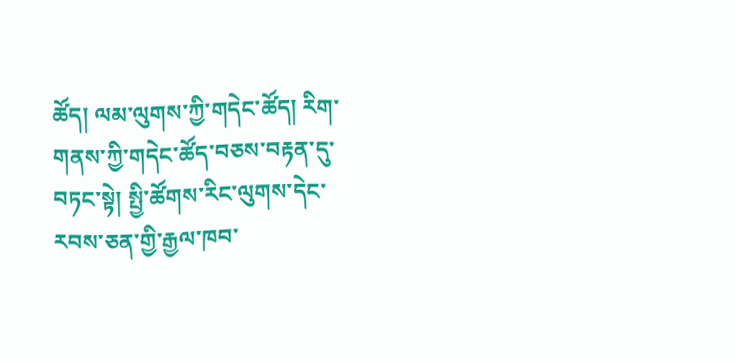ཚོད། ལམ་ལུགས་ཀྱི་གདེང་ཚོད། རིག་གནས་ཀྱི་གདེང་ཚོད་བཅས་བརྟན་དུ་བཏང་སྟེ། སྤྱི་ཚོགས་རིང་ལུགས་དེང་རབས་ཅན་གྱི་རྒྱལ་ཁབ་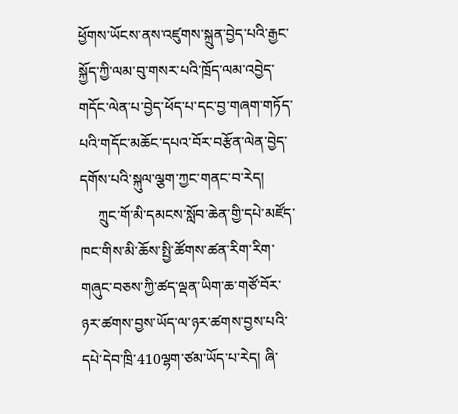ཕྱོགས་ཡོངས་ནས་འཛུགས་སྐྲུན་བྱེད་པའི་རྒྱང་སྐྱོད་ཀྱི་ལམ་བུ་གསར་པའི་ཁྲོད་ལམ་འབྱེད་གདོང་ལེན་པ་བྱེད་ཕོད་པ་དང་བྱ་གཞག་གཏོད་པའི་གདོང་མཆོང་དཔའ་བོར་བརྩོན་ལེན་བྱེད་དགོས་པའི་སྐུལ་ལྕག་ཀྱང་གནང་བ་རེད།
     ཀྲུང་གོ་མི་དམངས་སློབ་ཆེན་གྱི་དཔེ་མཛོད་ཁང་གིས་མི་ཆོས་སྤྱི་ཚོགས་ཚན་རིག་རིག་གཞུང་བཅས་ཀྱི་ཚད་ལྡན་ཡིག་ཆ་གཙོ་བོར་ཉར་ཚགས་བྱས་ཡོད་ལ་ཉར་ཚགས་བྱས་པའི་དཔེ་དེབ་ཁྲི་410ལྷག་ཙམ་ཡོད་པ་རེད། ཞི་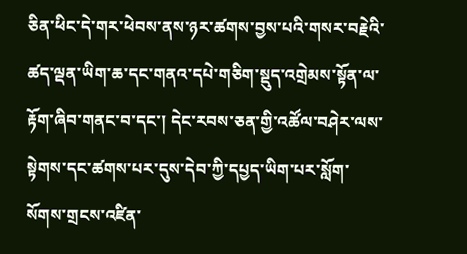ཅིན་ཕིང་དེ་གར་ཕེབས་ནས་ཉར་ཚགས་བྱས་པའི་གསར་བརྗེའི་ཚད་ལྡན་ཡིག་ཆ་དང་གནའ་དཔེ་གཅིག་སྡུད་འགྲེམས་སྟོན་ལ་རྟོག་ཞིབ་གནང་བ་དང་། དེང་རབས་ཅན་གྱི་འཚོལ་བཤེར་ལས་སྟེགས་དང་ཚགས་པར་དུས་དེབ་ཀྱི་དཔྱད་ཡིག་པར་སློག་སོགས་གྲངས་འཛིན་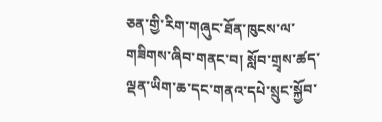ཅན་གྱི་རིག་གཞུང་ཐོན་ཁུངས་ལ་གཟིགས་ཞིབ་གནང་བ། སློབ་གྲྭས་ཚད་ལྡན་ཡིག་ཆ་དང་གནའ་དཔེ་སྲུང་སྐྱོབ་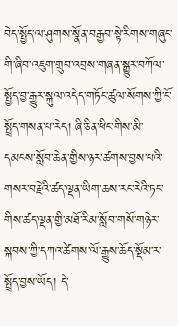བེད་སྤྱོད་ལ་ཤུགས་སྣོན་བརྒྱབ་སྟེ་རིགས་གཞུང་གི་ཞིབ་འཇུག་གྲུབ་འབྲས་གཞན་སྒྱུར་བཀོལ་སྤྱོད་བྱ་རྒྱུར་སྐུལ་འདེད་གཏོང་ཚུལ་སོགས་ཀྱི་ངོ་སྤྲོད་གསན་པ་རེད། ཞི་ཅིན་ཕིང་གིས་མི་དམངས་སློབ་ཆེན་གྱིས་ཉར་ཚགས་བྱས་པའི་གསར་བརྗེའི་ཚད་ལྡན་ཡིག་ཆས་རང་རེའི་ཏང་གིས་ཚད་ལྡན་གྱི་མཐོ་རིམ་སློབ་གསོ་གཉེར་སྐབས་ཀྱི་དཀའ་ཚེགས་ལོ་རྒྱུས་ཆོད་སྡོམ་ར་སྤྲོད་བྱས་ཡོད། དེ་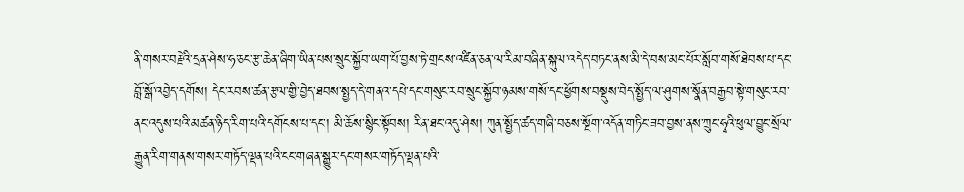ནི་གསར་བརྗེའི་དྲན་ཤེས་ཧ་ཅང་རྩ་ཆེན་ཞིག་ཡིན་པས་སྲུང་སྐྱོབ་ཡག་པོ་བྱས་ཏེ་གྲངས་འཛིན་ཅན་ལ་རིམ་བཞིན་སྐུལ་འདེད་བཏང་ནས་མི་དེ་བས་མང་པོར་སློབ་གསོ་ཐེབས་པ་དང་བློ་སྒོ་འབྱེད་དགོས། དེང་རབས་ཚན་རྩལ་གྱི་བྱེད་ཐབས་སྤྱད་དེ་གནའ་དཔེ་དང་གསུང་རབ་སྲུང་སྐྱོབ་ཉམས་གསོ་དང་ཕྱོགས་བསྡུས་བེད་སྤྱོད་ལ་ཤུགས་སྣོན་བརྒྱབ་སྟེ་གསུང་རབ་ནང་འདུས་པའི་མཚན་ཉིད་རིག་པའི་དགོངས་པ་དང་། མི་ཆོས་སྙིང་སྟོབས། རིན་ཐང་འདུ་ཤེས། ཀུན་སྤྱོད་ཚད་གཞི་བཅས་སྔོག་འདོན་གཏིང་ཟབ་བྱས་ནས་ཀྲུང་ཧྭའི་ཕུལ་བྱུང་སྲོལ་རྒྱུན་རིག་གནས་གསར་གཏོད་ལྡན་པའི་ངང་གཞན་སྒྱུར་དང་གསར་གཏོད་ལྡན་པའི་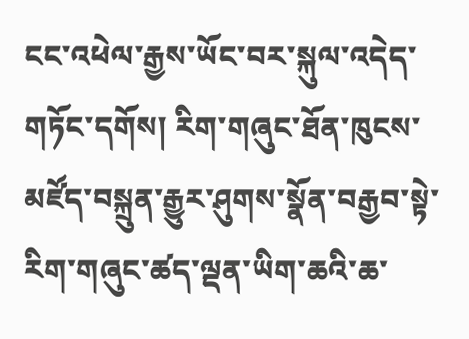ངང་འཕེལ་རྒྱས་ཡོང་བར་སྐུལ་འདེད་གཏོང་དགོས། རིག་གཞུང་ཐོན་ཁུངས་མཛོད་བསྐྲུན་རྒྱུར་ཤུགས་སྣོན་བརྒྱབ་སྟེ་རིག་གཞུང་ཚད་ལྡན་ཡིག་ཆའི་ཆ་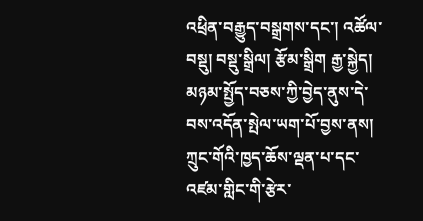འཕྲིན་བརྒྱུད་བསྒྲགས་དང་། འཚོལ་བསྡུ། བསྡུ་སྒྲིལ། རྩོམ་སྒྲིག རྒྱ་སྐྱེད། མཉམ་སྤྱོད་བཅས་ཀྱི་བྱེད་ནུས་དེ་བས་འདོན་སྤེལ་ཡག་པོ་བྱས་ནས། ཀྲུང་གོའི་ཁྱད་ཆོས་ལྡན་པ་དང་འཛམ་གླིང་གི་རྩེར་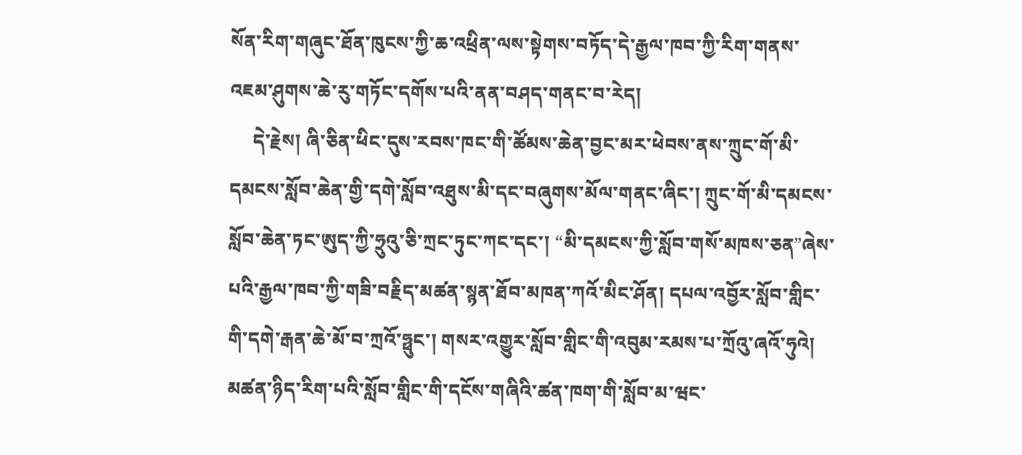སོན་རིག་གཞུང་ཐོན་ཁུངས་ཀྱི་ཆ་འཕྲིན་ལས་སྟེགས་བཏོད་དེ་རྒྱལ་ཁབ་ཀྱི་རིག་གནས་འཇམ་ཤུགས་ཆེ་རུ་གཏོང་དགོས་པའི་ནན་བཤད་གནང་བ་རེད།
     དེ་རྗེས། ཞི་ཅིན་ཕིང་དུས་རབས་ཁང་གི་ཚོམས་ཆེན་བྱང་མར་ཕེབས་ནས་ཀྲུང་གོ་མི་དམངས་སློབ་ཆེན་གྱི་དགེ་སློབ་འཐུས་མི་དང་བཞུགས་མོལ་གནང་ཞིང་། ཀྲུང་གོ་མི་དམངས་སློབ་ཆེན་ཏང་ཨུད་ཀྱི་ཧྲུའུ་ཅི་ཀྲང་ཏུང་ཀང་དང་། “མི་དམངས་ཀྱི་སློབ་གསོ་མཁས་ཅན”ཞེས་པའི་རྒྱལ་ཁབ་ཀྱི་གཟི་བརྗིད་མཚན་སྙན་ཐོབ་མཁན་ཀའོ་མིང་ཤོན། དཔལ་འབྱོར་སློབ་གླིང་གི་དགེ་རྒན་ཆེ་མོ་བ་ཀྲའོ་ཧྥུང་། གསར་འགྱུར་སློབ་གླིང་གི་འབུམ་རམས་པ་ཀྲོའུ་ཞའོ་ཧུའེ། མཚན་ཉིད་རིག་པའི་སློབ་གླིང་གི་དངོས་གཞིའི་ཚན་ཁག་གི་སློབ་མ་ཝང་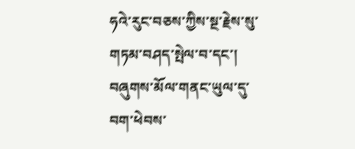ཧའེ་རུང་བཅས་ཀྱིས་སྔ་རྗེས་སུ་གཏམ་བཤད་སྤེལ་བ་དང་། བཞུགས་མོལ་གནང་ཡུལ་དུ་བག་ཕེབས་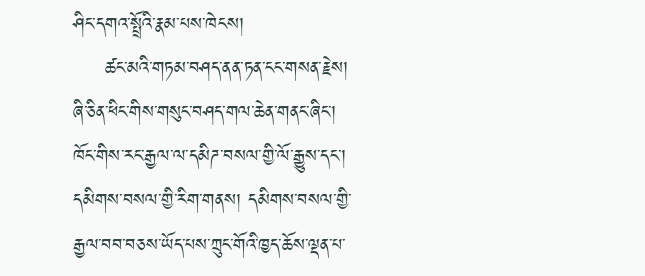ཤིང་དགའ་སྤྲོའི་རྣམ་པས་ཁེངས།
     ཚང་མའི་གཏམ་བཤད་ནན་ཏན་ངང་གསན་རྗེས། ཞི་ཅིན་ཕིང་གིས་གསུང་བཤད་གལ་ཆེན་གནང་ཞིང་། ཁོང་གིས་རང་རྒྱལ་ལ་དམིཌ་བསལ་གྱི་ལོ་རྒྱུས་དང་། དམིགས་བསལ་གྱི་རིག་གནས། དམིགས་བསལ་གྱི་རྒྱལ་བབ་བཅས་ཡོད་པས་ཀྲུང་གོའི་ཁྱད་ཆོས་ལྡན་པ་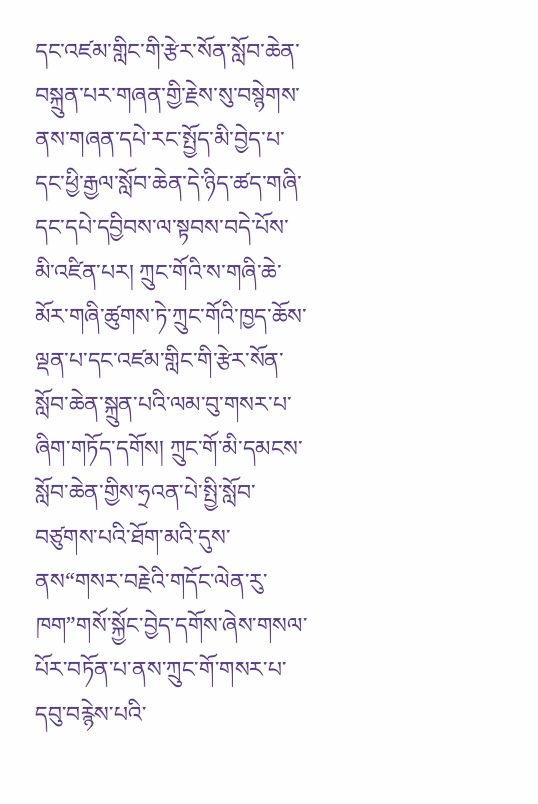དང་འཛམ་གླིང་གི་རྩེར་སོན་སློབ་ཆེན་བསྐྲུན་པར་གཞན་གྱི་རྗེས་སུ་བསྙེགས་ནས་གཞན་དཔེ་རང་སྤྱོད་མི་བྱེད་པ་དང་ཕྱི་རྒྱལ་སློབ་ཆེན་དེ་ཉིད་ཚད་གཞི་དང་དཔེ་དབྱིབས་ལ་སྟབས་བདེ་པོས་མི་འཛིན་པར། ཀྲུང་གོའི་ས་གཞི་ཆེ་མོར་གཞི་ཚུགས་ཏེ་ཀྲུང་གོའི་ཁྱད་ཆོས་ལྡན་པ་དང་འཛམ་གླིང་གི་རྩེར་སོན་སློབ་ཆེན་སྐྲུན་པའི་ལམ་བུ་གསར་པ་ཞིག་གཏོད་དགོས། ཀྲུང་གོ་མི་དམངས་སློབ་ཆེན་གྱིས་ཧྲའན་པེ་སྤྱི་སློབ་བཙུགས་པའི་ཐོག་མའི་དུས་ནས“གསར་བརྗེའི་གདོང་ལེན་རུ་ཁག”གསོ་སྐྱོང་བྱེད་དགོས་ཞེས་གསལ་པོར་བཏོན་པ་ནས་ཀྲུང་གོ་གསར་པ་དབུ་བརྙེས་པའི་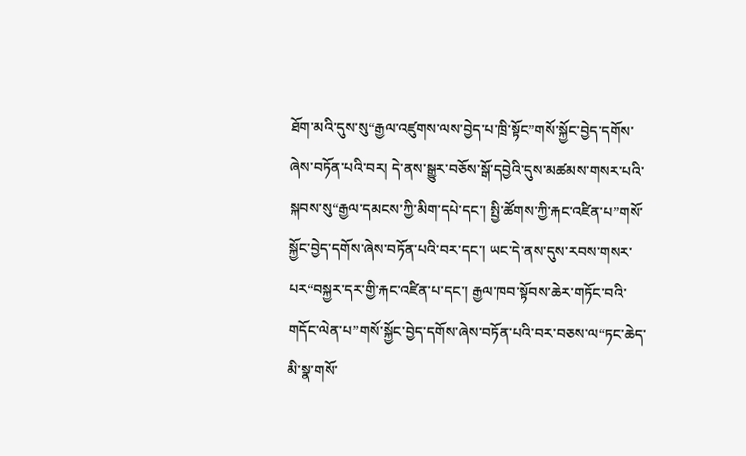ཐོག་མའི་དུས་སུ“རྒྱལ་འཛུགས་ལས་བྱེད་པ་ཁྲི་སྟོང”གསོ་སྐྱོང་བྱེད་དགོས་ཞེས་བཏོན་པའི་བར། དེ་ནས་སྒྱུར་བཅོས་སྒོ་དབྱེའི་དུས་མཚམས་གསར་པའི་སྐབས་སུ“རྒྱལ་དམངས་ཀྱི་མིག་དཔེ་དང་། སྤྱི་ཚོགས་ཀྱི་རྐང་འཛིན་པ”གསོ་སྐྱོང་བྱེད་དགོས་ཞེས་བཏོན་པའི་བར་དང་། ཡང་དེ་ནས་དུས་རབས་གསར་པར“བསྐྱར་དར་གྱི་རྐང་འཛིན་པ་དང་། རྒྱལ་ཁབ་སྟོབས་ཆེར་གཏོང་བའི་གདོང་ལེན་པ”གསོ་སྐྱོང་བྱེད་དགོས་ཞེས་བཏོན་པའི་བར་བཅས་ལ“ཏང་ཆེད་མི་སྣ་གསོ་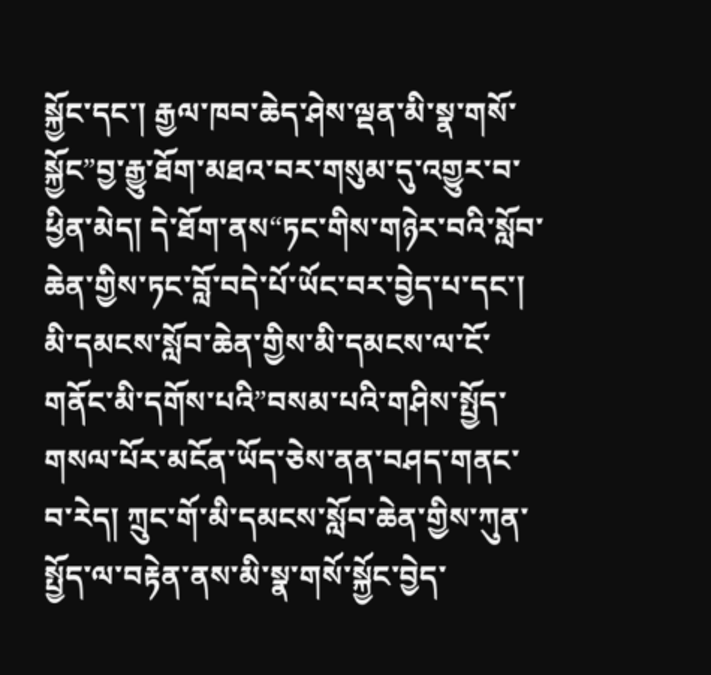སྐྱོང་དང་། རྒྱལ་ཁབ་ཆེད་ཤེས་ལྡན་མི་སྣ་གསོ་སྐྱོང”བྱ་རྒྱུ་ཐོག་མཐའ་བར་གསུམ་དུ་འགྱུར་བ་ཕྱིན་མེད། དེ་ཐོག་ནས“ཏང་གིས་གཉེར་བའི་སློབ་ཆེན་གྱིས་ཏང་བློ་བདེ་པོ་ཡོང་བར་བྱེད་པ་དང་། མི་དམངས་སློབ་ཆེན་གྱིས་མི་དམངས་ལ་ངོ་གནོང་མི་དགོས་པའི”བསམ་པའི་གཤིས་སྤྱོད་གསལ་པོར་མངོན་ཡོད་ཅེས་ནན་བཤད་གནང་བ་རེད། ཀྲུང་གོ་མི་དམངས་སློབ་ཆེན་གྱིས་ཀུན་སྤྱོད་ལ་བརྟེན་ནས་མི་སྣ་གསོ་སྐྱོང་བྱེད་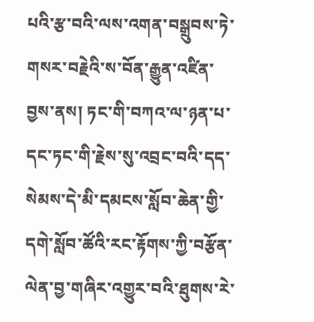པའི་རྩ་བའི་ལས་འགན་བསྒྲུབས་ཏེ་གསར་བརྗེའི་ས་བོན་རྒྱུན་འཛིན་བྱས་ནས། ཏང་གི་བཀའ་ལ་ཉན་པ་དང་ཏང་གི་རྗེས་སུ་འབྲང་བའི་དད་སེམས་དེ་མི་དམངས་སློབ་ཆེན་གྱི་དགེ་སློབ་ཚོའི་རང་རྟོགས་ཀྱི་བརྩོན་ལེན་བྱ་གཞིར་འགྱུར་བའི་ཐུགས་རེ་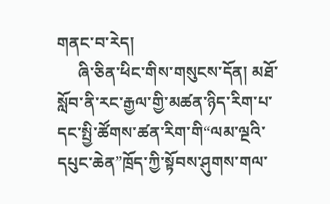གནང་བ་རེད།
     ཞི་ཅིན་ཕིང་གིས་གསུངས་དོན། མཐོ་སློབ་ནི་རང་རྒྱལ་གྱི་མཚན་ཉིད་རིག་པ་དང་སྤྱི་ཚོགས་ཚན་རིག་གི“ལམ་ལྔའི་དཔུང་ཆེན”ཁྲོད་ཀྱི་སྟོབས་ཤུགས་གལ་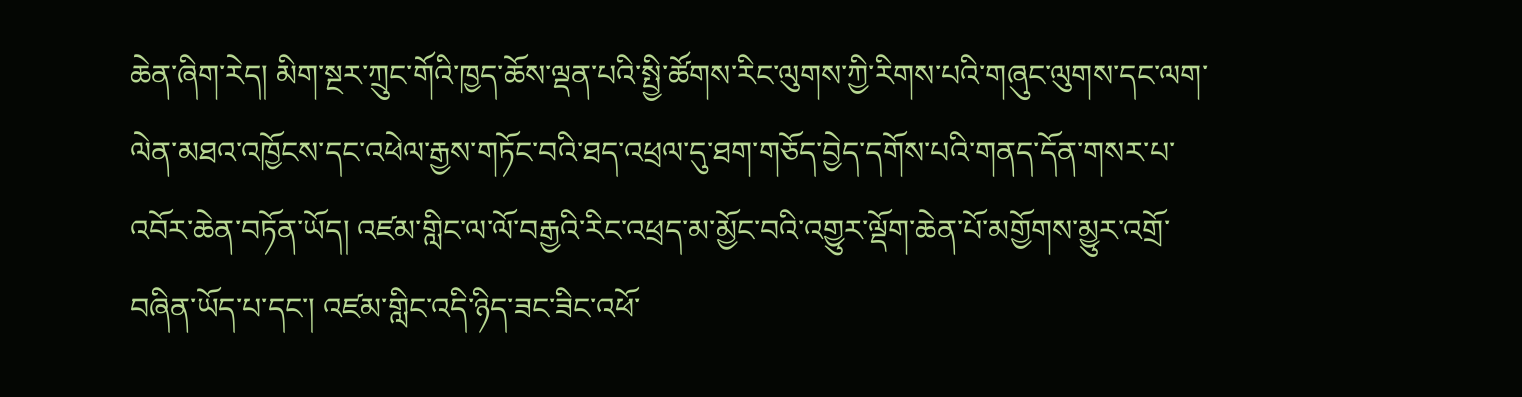ཆེན་ཞིག་རེད། མིག་སྔར་ཀྲུང་གོའི་ཁྱད་ཆོས་ལྡན་པའི་སྤྱི་ཚོགས་རིང་ལུགས་ཀྱི་རིགས་པའི་གཞུང་ལུགས་དང་ལག་ལེན་མཐའ་འཁྱོངས་དང་འཕེལ་རྒྱས་གཏོང་བའི་ཐད་འཕྲལ་དུ་ཐག་གཅོད་བྱེད་དགོས་པའི་གནད་དོན་གསར་པ་འབོར་ཆེན་བཏོན་ཡོད། འཛམ་གླིང་ལ་ལོ་བརྒྱའི་རིང་འཕྲད་མ་མྱོང་བའི་འགྱུར་ལྡོག་ཆེན་པོ་མགྱོགས་མྱུར་འགྲོ་བཞིན་ཡོད་པ་དང་། འཛམ་གླིང་འདི་ཉིད་ཟང་ཟིང་འཕོ་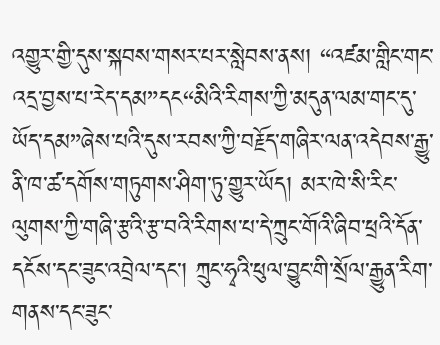འགྱུར་གྱི་དུས་སྐབས་གསར་པར་སླེབས་ནས། “འཛམ་གླིང་གང་འདྲ་བྱས་པ་རེད་དམ”དང“མིའི་རིགས་ཀྱི་མདུན་ལམ་གང་དུ་ཡོད་དམ”ཞེས་པའི་དུས་རབས་ཀྱི་བརྗོད་གཞིར་ལན་འདེབས་རྒྱུ་ནི་ཁ་ཚ་དགོས་གཏུགས་ཤིག་ཏུ་གྱུར་ཡོད། མར་ཁེ་སི་རིང་ལུགས་ཀྱི་གཞི་རྩའི་རྩ་བའི་རིགས་པ་དེ་ཀྲུང་གོའི་ཞིབ་ཕྲའི་དོན་དངོས་དང་ཟུང་འབྲེལ་དང་། ཀྲུང་ཧྭའི་ཕུལ་བྱུང་གི་སྲོལ་རྒྱུན་རིག་གནས་དང་ཟུང་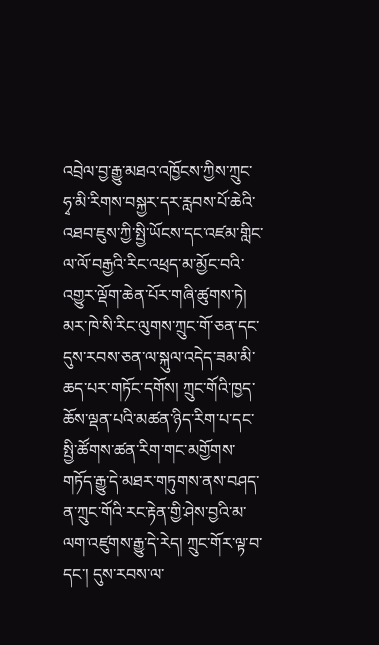འབྲེལ་བྱ་རྒྱུ་མཐའ་འཁྱོངས་ཀྱིས་ཀྲུང་ཧྭ་མི་རིགས་བསྐྱར་དར་རླབས་པོ་ཆེའི་འཐབ་ཇུས་ཀྱི་སྤྱི་ཡོངས་དང་འཛམ་གླིང་ལ་ལོ་བརྒྱའི་རིང་འཕྲད་མ་མྱོང་བའི་འགྱུར་ལྡོག་ཆེན་པོར་གཞི་ཚུགས་ཏེ། མར་ཁེ་སི་རིང་ལུགས་ཀྲུང་གོ་ཅན་དང་དུས་རབས་ཅན་ལ་སྐུལ་འདེད་ཟམ་མི་ཆད་པར་གཏོང་དགོས། ཀྲུང་གོའི་ཁྱད་ཆོས་ལྡན་པའི་མཚན་ཉིད་རིག་པ་དང་སྤྱི་ཚོགས་ཚན་རིག་གང་མགྱོགས་གཏོད་རྒྱུ་དེ་མཐར་གཏུགས་ནས་བཤད་ན་ཀྲུང་གོའི་རང་རྟེན་གྱི་ཤེས་བྱའི་མ་ལག་འཛུགས་རྒྱུ་དེ་རེད། ཀྲུང་གོར་ལྟ་བ་དང་། དུས་རབས་ལ་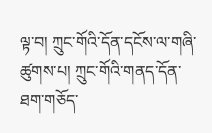ལྟ་བ། ཀྲུང་གོའི་དོན་དངོས་ལ་གཞི་ཚུགས་པ། ཀྲུང་གོའི་གནད་དོན་ཐག་གཅོད་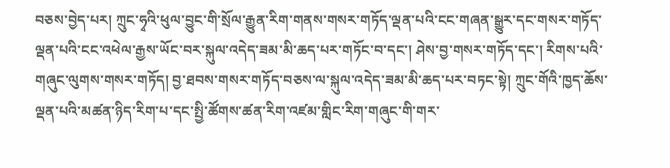བཅས་བྱེད་པར། ཀྲུང་ཧྭའི་ཕུལ་བྱུང་གི་སྲོལ་རྒྱུན་རིག་གནས་གསར་གཏོད་ལྡན་པའི་ངང་གཞན་སྒྱུར་དང་གསར་གཏོད་ལྡན་པའི་ངང་འཕེལ་རྒྱས་ཡོང་བར་སྐུལ་འདེད་ཟམ་མི་ཆད་པར་གཏོང་བ་དང་། ཤེས་བྱ་གསར་གཏོད་དང་། རིགས་པའི་གཞུང་ལུགས་གསར་གཏོད། བྱ་ཐབས་གསར་གཏོད་བཅས་ལ་སྐུལ་འདེད་ཟམ་མི་ཆད་པར་བཏང་སྟེ། ཀྲུང་གོའི་ཁྱད་ཆོས་ལྡན་པའི་མཚན་ཉིད་རིག་པ་དང་སྤྱི་ཚོགས་ཚན་རིག་འཛམ་གླིང་རིག་གཞུང་གི་གར་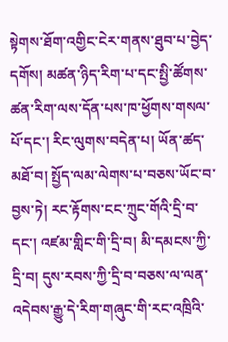སྟེགས་ཐོག་འགྱིང་ངེར་གནས་ཐུབ་པ་བྱེད་དགོས། མཚན་ཉིད་རིག་པ་དང་སྤྱི་ཚོགས་ཚན་རིག་ལས་དོན་པས་ཁ་ཕྱོགས་གསལ་པོ་དང་། རིང་ལུགས་བདེན་པ། ཡོན་ཚད་མཐོ་བ། སྤྱོད་ལམ་ལེགས་པ་བཅས་ཡོང་བ་བྱས་ཏེ། རང་རྟོགས་ངང་ཀྲུང་གོའི་དྲི་བ་དང་། འཛམ་གླིང་གི་དྲི་བ། མི་དམངས་ཀྱི་དྲི་བ། དུས་རབས་ཀྱི་དྲི་བ་བཅས་ལ་ལན་འདེབས་རྒྱུ་དེ་རིག་གཞུང་གི་རང་འཁྲིའི་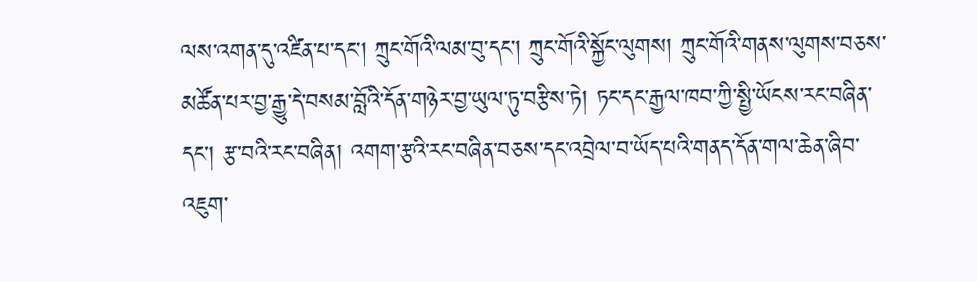ལས་འགན་དུ་འཛིན་པ་དང་། ཀྲུང་གོའི་ལམ་བུ་དང་། ཀྲུང་གོའི་སྐྱོང་ལུགས། ཀྲུང་གོའི་གནས་ལུགས་བཅས་མཚོན་པར་བྱ་རྒྱུ་དེ་བསམ་བློའི་དོན་གཉེར་བྱ་ཡུལ་ཏུ་བརྩིས་ཏེ། ཏང་དང་རྒྱལ་ཁབ་ཀྱི་སྤྱི་ཡོངས་རང་བཞིན་དང་། རྩ་བའི་རང་བཞིན། འགག་རྩའི་རང་བཞིན་བཅས་དང་འབྲེལ་བ་ཡོད་པའི་གནད་དོན་གལ་ཆེན་ཞིབ་འཇུག་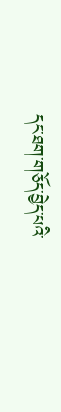དང་ཐག་གཅོད་བྱེད་པའི་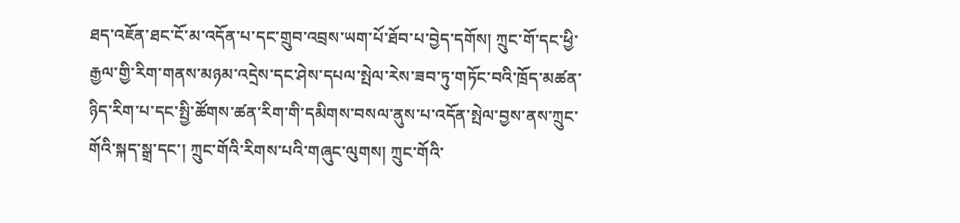ཐད་འཇོན་ཐང་ངོ་མ་འདོན་པ་དང་གྲུབ་འབྲས་ཡག་པོ་ཐོབ་པ་བྱེད་དགོས། ཀྲུང་གོ་དང་ཕྱི་རྒྱལ་གྱི་རིག་གནས་མཉམ་འདྲེས་དང་ཤེས་དཔལ་སྤེལ་རེས་ཟབ་ཏུ་གཏོང་བའི་ཁྲོད་མཚན་ཉིད་རིག་པ་དང་སྤྱི་ཚོགས་ཚན་རིག་གི་དམིགས་བསལ་ནུས་པ་འདོན་སྤེལ་བྱས་ནས་ཀྲུང་གོའི་སྐད་སྒྲ་དང་། ཀྲུང་གོའི་རིགས་པའི་གཞུང་ལུགས། ཀྲུང་གོའི་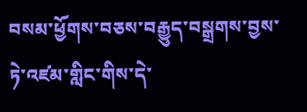བསམ་ཕྱོགས་བཅས་བརྒྱུད་བསྒྲགས་བྱས་ཏེ་འཛམ་གླིང་གིས་དེ་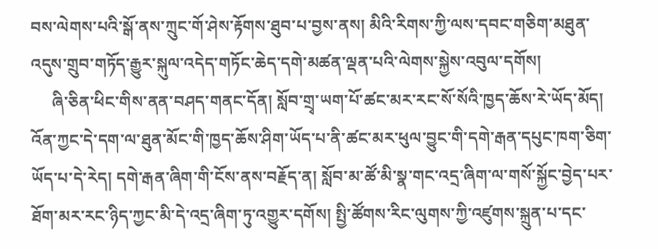བས་ལེགས་པའི་སྒོ་ནས་ཀྲུང་གོ་ཤེས་རྟོགས་ཐུབ་པ་བྱས་ནས། མིའི་རིགས་ཀྱི་ལས་དབང་གཅིག་མཐུན་འདུས་གྲུབ་གཏོད་རྒྱུར་སྐུལ་འདེད་གཏོང་ཆེད་དགེ་མཚན་ལྡན་པའི་ལེགས་སྐྱེས་འབུལ་དགོས།
     ཞི་ཅིན་ཕིང་གིས་ནན་བཤད་གནང་དོན། སློབ་གྲྭ་ཡག་པོ་ཚང་མར་རང་སོ་སོའི་ཁྱད་ཆོས་རེ་ཡོད་མོད། འོན་ཀྱང་དེ་དག་ལ་ཐུན་མོང་གི་ཁྱད་ཆོས་ཤིག་ཡོད་པ་ནི་ཚང་མར་ཕུལ་བྱུང་གི་དགེ་རྒན་དཔུང་ཁག་ཅིག་ཡོད་པ་དེ་རེད། དགེ་རྒན་ཞིག་གི་ངོས་ནས་བརྗོད་ན། སློབ་མ་ཚོ་མི་སྣ་གང་འདྲ་ཞིག་ལ་གསོ་སྐྱོང་བྱེད་པར་ཐོག་མར་རང་ཉིད་ཀྱང་མི་དེ་འདྲ་ཞིག་ཏུ་འགྱུར་དགོས། སྤྱི་ཚོགས་རིང་ལུགས་ཀྱི་འཛུགས་སྐྲུན་པ་དང་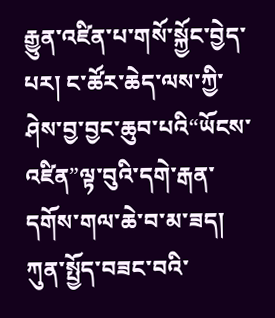རྒྱུན་འཛིན་པ་གསོ་སྐྱོང་བྱེད་པར། ང་ཚོར་ཆེད་ལས་ཀྱི་ཤེས་བྱ་བྱང་ཆུབ་པའི“ཡོངས་འཛིན”ལྟ་བུའི་དགེ་རྒན་དགོས་གལ་ཆེ་བ་མ་ཟད། ཀུན་སྤྱོད་བཟང་བའི་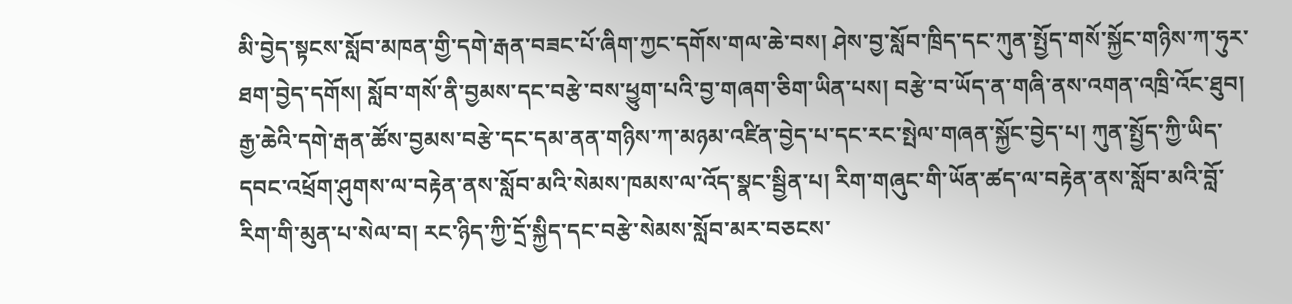མི་བྱེད་སྟངས་སློབ་མཁན་གྱི་དགེ་རྒན་བཟང་པོ་ཞིག་ཀྱང་དགོས་གལ་ཆེ་བས། ཤེས་བྱ་སློབ་ཁྲིད་དང་ཀུན་སྤྱོད་གསོ་སྐྱོང་གཉིས་ཀ་ཧུར་ཐག་བྱེད་དགོས། སློབ་གསོ་ནི་བྱམས་དང་བརྩེ་བས་ཕྱུག་པའི་བྱ་གཞག་ཅིག་ཡིན་པས། བརྩེ་བ་ཡོད་ན་གཞི་ནས་འགན་འཁྲི་འོང་ཐུབ། རྒྱ་ཆེའི་དགེ་རྒན་ཚོས་བྱམས་བརྩེ་དང་དམ་ནན་གཉིས་ཀ་མཉམ་འཛིན་བྱེད་པ་དང་རང་སྤེལ་གཞན་སྐྱོང་བྱེད་པ། ཀུན་སྤྱོད་ཀྱི་ཡིད་དབང་འཕྲོག་ཤུགས་ལ་བརྟེན་ནས་སློབ་མའི་སེམས་ཁམས་ལ་འོད་སྣང་སྦྱིན་པ། རིག་གཞུང་གི་ཡོན་ཚད་ལ་བརྟེན་ནས་སློབ་མའི་བློ་རིག་གི་མུན་པ་སེལ་བ། རང་ཉིད་ཀྱི་དྲོ་སྐྱིད་དང་བརྩེ་སེམས་སློབ་མར་བཅངས་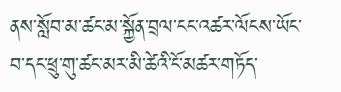ནས་སློབ་མ་ཚང་མ་སྐྱོན་བྲལ་ངང་འཚར་ལོངས་ཡོང་བ་དང་ཕྲུ་གུ་ཚང་མར་མི་ཚེའི་ངོ་མཚར་གཏོད་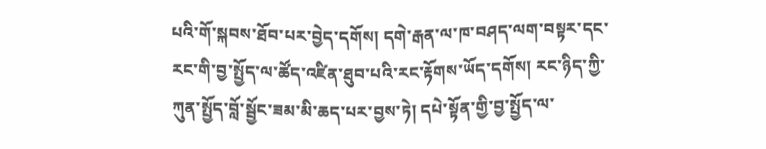པའི་གོ་སྐབས་ཐོབ་པར་བྱེད་དགོས། དགེ་རྒན་ལ་ཁ་བཤད་ལག་བསྟར་དང་རང་གི་བྱ་སྤྱོད་ལ་ཚོད་འཛིན་ཐུབ་པའི་རང་རྟོགས་ཡོད་དགོས། རང་ཉིད་ཀྱི་ཀུན་སྤྱོད་བློ་སྦྱོང་ཟམ་མི་ཆད་པར་བྱས་ཏེ། དཔེ་སྟོན་གྱི་བྱ་སྤྱོད་ལ་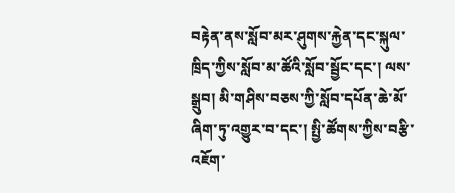བརྟེན་ནས་སློབ་མར་ཤུགས་རྐྱེན་དང་སྐུལ་ཁྲིད་ཀྱིས་སློབ་མ་ཚོའི་སློབ་སྦྱོང་དང་། ལས་སྒྲུབ། མི་གཤིས་བཅས་ཀྱི་སློབ་དཔོན་ཆེ་མོ་ཞིག་ཏུ་འགྱུར་བ་དང་། སྤྱི་ཚོགས་ཀྱིས་བརྩི་འཇོག་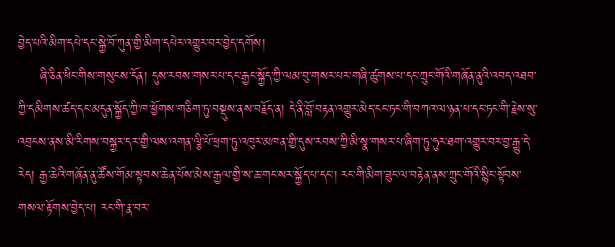བྱེད་པའི་མིག་དཔེ་དང་སྐྱེ་བོ་ཀུན་གྱི་མིག་དཔེར་འགྱུར་བར་བྱེད་དགོས།
     ཞི་ཅིན་ཕིང་གིས་གསུངས་དོན། དུས་རབས་གསར་པ་དང་རྒྱང་སྐྱོད་ཀྱི་ལམ་བུ་གསར་པར་གཞི་ཚུགས་པ་དང་ཀྲུང་གོའི་གཞོན་ནུའི་འབད་འཐབ་ཀྱི་དམིགས་ཚད་དང་མདུན་སྐྱོད་ཀྱི་ཁ་ཕྱོགས་གཅིག་ཏུ་བསྡུས་ནས་བརྗོད་ན། དེ་ནི་བློ་བརྟན་འགྱུར་མེད་ངང་ཏང་གི་བཀའ་ལ་ཉན་པ་དང་ཏང་གི་རྗེས་སུ་འབྲངས་ནས་མི་རིགས་བསྐྱར་དར་གྱི་ལས་འགན་ལྕི་པོ་ཕྲག་ཏུ་འཁུར་མཁན་གྱི་དུས་རབས་ཀྱི་མི་སྣ་གསར་པ་ཞིག་ཏུ་ཧུར་ཐག་འགྱུར་བར་བྱ་རྒྱུ་དེ་རེད། རྒྱ་ཆེའི་གཞོན་ནུ་ཚོས་གོམ་སྟབས་ཆེན་པོས་མེས་རྒྱལ་གྱི་ས་ཆ་གང་སར་སྐྱོད་པ་དང་། རང་གི་མིག་ཟུང་ལ་བརྟེན་ནས་ཀྲུང་གོའི་སྙིང་སྟོབས་གསལ་རྟོགས་བྱེད་པ། རང་གི་རྣ་བར་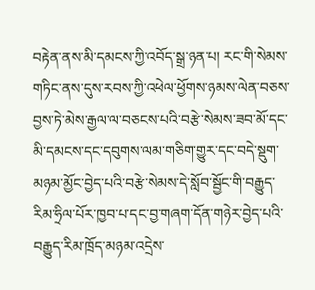བརྟེན་ནས་མི་དམངས་ཀྱི་འབོད་སྒྲ་ཉན་པ། རང་གི་སེམས་གཏིང་ནས་དུས་རབས་ཀྱི་འཕེལ་ཕྱོགས་ཉམས་ལེན་བཅས་བྱས་ཏེ་མེས་རྒྱལ་ལ་བཅངས་པའི་བརྩེ་སེམས་ཟབ་མོ་དང་མི་དམངས་དང་དབུགས་ལམ་གཅིག་གྱུར་དང་བདེ་སྡུག་མཉམ་མྱོང་བྱེད་པའི་བརྩེ་སེམས་དེ་སློབ་སྦྱོང་གི་བརྒྱུད་རིམ་ཧྲིལ་པོར་ཁྱབ་པ་དང་བྱ་གཞག་དོན་གཉེར་བྱེད་པའི་བརྒྱུད་རིམ་ཁྲོད་མཉམ་འདྲེས་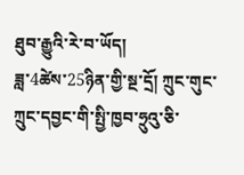ཐུབ་རྒྱུའི་རེ་བ་ཡོད།
ཟླ་4ཚེས་25ཉིན་གྱི་སྔ་དྲོ། ཀྲུང་གུང་ཀྲུང་དབྱང་གི་སྤྱི་ཁྱབ་ཧྲུའུ་ཅི་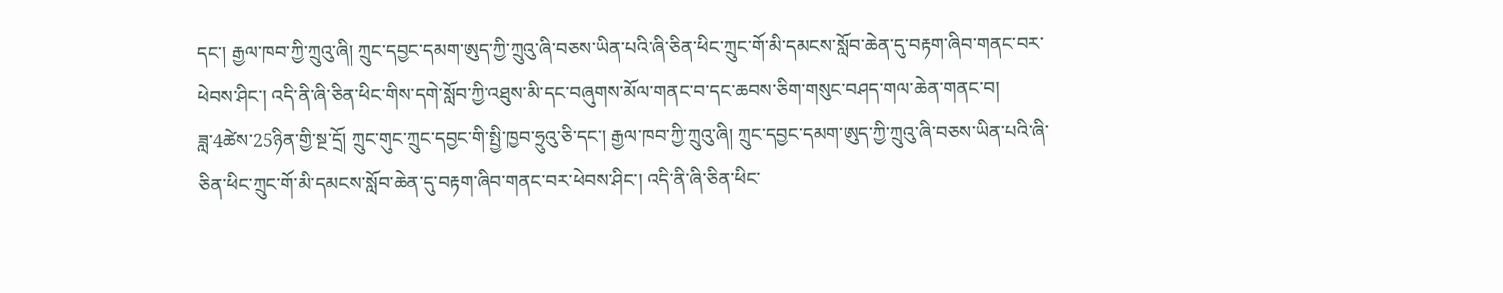དང་། རྒྱལ་ཁབ་ཀྱི་ཀྲུའུ་ཞི། ཀྲུང་དབྱང་དམག་ཨུད་ཀྱི་ཀྲུའུ་ཞི་བཅས་ཡིན་པའི་ཞི་ཅིན་ཕིང་ཀྲུང་གོ་མི་དམངས་སློབ་ཆེན་དུ་བརྟག་ཞིབ་གནང་བར་ཕེབས་ཤིང་། འདི་ནི་ཞི་ཅིན་ཕིང་གིས་དགེ་སློབ་ཀྱི་འཐུས་མི་དང་བཞུགས་མོལ་གནང་བ་དང་ཆབས་ཅིག་གསུང་བཤད་གལ་ཆེན་གནང་བ།
ཟླ་4ཚེས་25ཉིན་གྱི་སྔ་དྲོ། ཀྲུང་གུང་ཀྲུང་དབྱང་གི་སྤྱི་ཁྱབ་ཧྲུའུ་ཅི་དང་། རྒྱལ་ཁབ་ཀྱི་ཀྲུའུ་ཞི། ཀྲུང་དབྱང་དམག་ཨུད་ཀྱི་ཀྲུའུ་ཞི་བཅས་ཡིན་པའི་ཞི་ཅིན་ཕིང་ཀྲུང་གོ་མི་དམངས་སློབ་ཆེན་དུ་བརྟག་ཞིབ་གནང་བར་ཕེབས་ཤིང་། འདི་ནི་ཞི་ཅིན་ཕིང་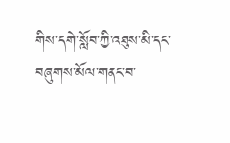གིས་དགེ་སློབ་ཀྱི་འཐུས་མི་དང་བཞུགས་མོལ་གནང་བ་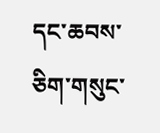དང་ཆབས་ཅིག་གསུང་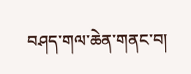བཤད་གལ་ཆེན་གནང་བ།